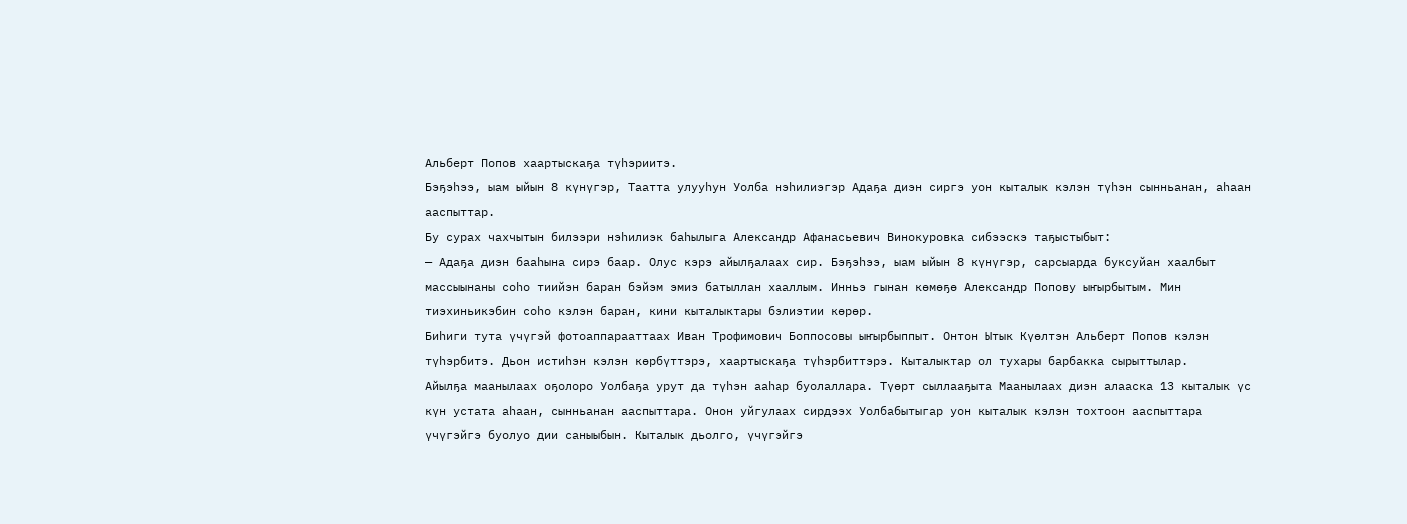Альберт Попов хаартыскаҕа түһэриитэ.
Бэҕэһээ, ыам ыйын 8 күнүгэр, Таатта улууһун Уолба нэһилиэгэр Адаҕа диэн сиргэ уон кыталык кэлэн түһэн сынньанан, аһаан ааспыттар.
Бу сурах чахчытын билээри нэһилиэк баһылыга Александр Афанасьевич Винокуровка сибээскэ таҕыстыбыт:
— Адаҕа диэн бааһына сирэ баар. Олус кэрэ айылҕалаах сир. Бэҕэһээ, ыам ыйын 8 күнүгэр, сарсыарда буксуйан хаалбыт массыынаны соһо тиийэн баран бэйэм эмиэ батыллан хааллым. Инньэ гынан көмөҕө Александр Попову ыҥырбытым. Мин тиэхиньикэбин соһо кэлэн баран, кини кыталыктары бэлиэтии көрөр.
Биһиги тута үчүгэй фотоаппарааттаах Иван Трофимович Боппосовы ыҥырбыппыт. Онтон Ытык Күөлтэн Альберт Попов кэлэн түһэрбитэ. Дьон истиһэн кэлэн көрбүттэрэ, хаартыскаҕа түһэрбиттэрэ. Кыталыктар ол тухары барбакка сырыттылар.
Айылҕа маанылаах оҕолоро Уолбаҕа урут да түһэн ааһар буолаллара. Түөрт сыллааҕыта Маанылаах диэн алааска 13 кыталык үс күн устата аһаан, сынньанан ааспыттара. Онон уйгулаах сирдээх Уолбабытыгар уон кыталык кэлэн тохтоон ааспыттара үчүгэйгэ буолуо дии саныыбын. Кыталык дьолго, үчүгэйгэ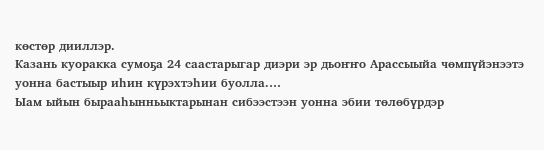көстөр дииллэр.
Казань куоракка сумоҕа 24 саастарыгар диэри эр дьоҥҥо Арассыыйа чөмпүйэнээтэ уонна бастыыр иһин күрэхтэһии буолла.…
Ыам ыйын бырааһынньыктарынан сибээстээн уонна эбии төлөбүрдэр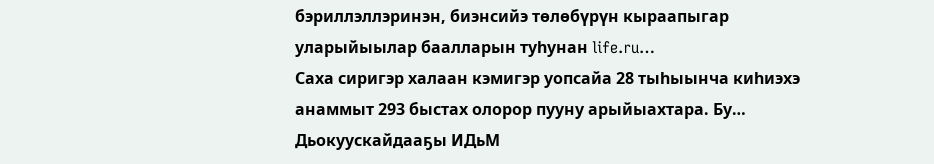бэриллэллэринэн, биэнсийэ төлөбүрүн кыраапыгар уларыйыылар баалларын туһунан life.ru…
Саха сиригэр халаан кэмигэр уопсайа 28 тыһыынча киһиэхэ анаммыт 293 быстах олорор пууну арыйыахтара. Бу…
Дьокуускайдааҕы ИДьМ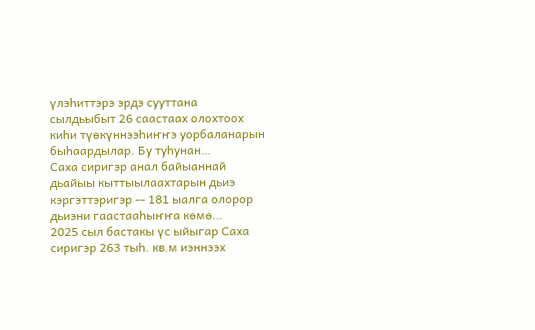үлэһиттэрэ эрдэ сууттана сылдьыбыт 26 саастаах олохтоох киһи түөкүннээһиҥҥэ уорбаланарын быһаардылар. Бу туһунан…
Саха сиригэр анал байыаннай дьайыы кыттыылаахтарын дьиэ кэргэттэригэр -- 181 ыалга олорор дьиэни гаастааһыҥҥа көмө…
2025 сыл бастакы үс ыйыгар Саха сиригэр 263 тыһ. кв.м иэннээх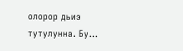олорор дьиэ тутулунна. Бу…